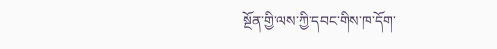སྔོན་གྱི་ལས་ཀྱི་དབང་གིས་ཁ་དོག་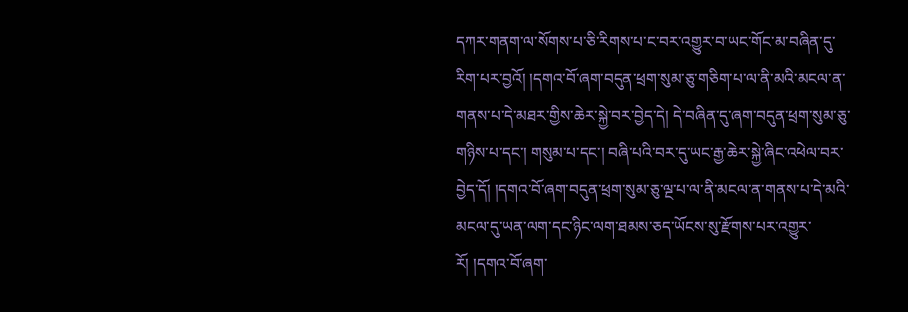དཀར་གནག་ལ་སོགས་པ་ཅི་རིགས་པ་ང་བར་འགྱུར་བ་ཡང་གོང་མ་བཞིན་དུ་རིག་པར་བྱའོ། །དགའ་བོ་ཞག་བདུན་ཕྲག་སུམ་ཅུ་གཅིག་པ་ལ་ནི་མའི་མངལ་ན་གནས་པ་དེ་མཐར་གྱིས་ཆེར་སྐྱེ་བར་བྱེད་དེ། དེ་བཞིན་དུ་ཞག་བདུན་ཕྲག་སུམ་ཅུ་གཉིས་པ་དང་། གསུམ་པ་དང་། བཞི་པའི་བར་དུ་ཡང་རྒྱ་ཆེར་སྐྱེ་ཞིང་འཕེལ་བར་བྱེད་དོ། །དགའ་བོ་ཞག་བདུན་ཕྲག་སུམ་ཅུ་ལྔ་པ་ལ་ནི་མངལ་ན་གནས་པ་དེ་མའི་མངལ་དུ་ཡན་ལག་དང་ཉིང་ལག་ཐམས་ཅད་ཡོངས་སུ་རྫོགས་པར་འགྱུར་རོ། །དགའ་བོ་ཞག་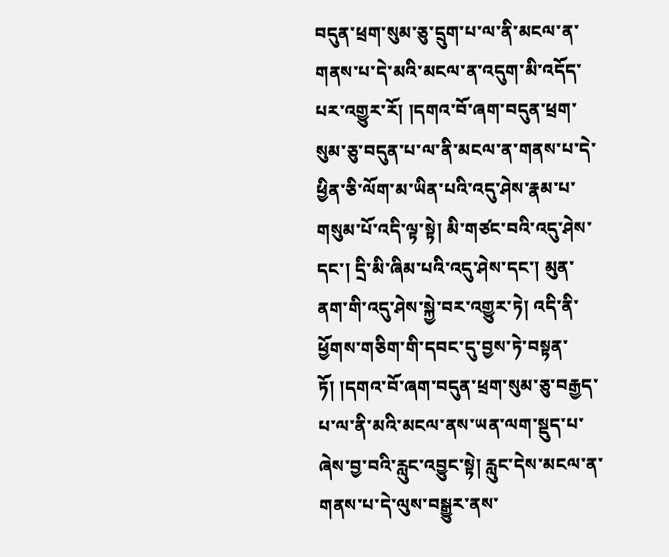བདུན་ཕྲག་སུམ་ཅུ་དྲུག་པ་ལ་ནི་མངལ་ན་གནས་པ་དེ་མའི་མངལ་ན་འདུག་མི་འདོད་པར་འགྱུར་རོ། །དགའ་བོ་ཞག་བདུན་ཕྲག་སུམ་ཅུ་བདུན་པ་ལ་ནི་མངལ་ན་གནས་པ་དེ་ཕྱིན་ཅི་ལོག་མ་ཡིན་པའི་འདུ་ཤེས་རྣམ་པ་གསུམ་པོ་འདི་ལྟ་སྟེ། མི་གཙང་བའི་འདུ་ཤེས་དང་། དྲི་མི་ཞིམ་པའི་འདུ་ཤེས་དང་། མུན་ནག་གི་འདུ་ཤེས་སྐྱེ་བར་འགྱུར་ཏེ། འདི་ནི་ཕྱོགས་གཅིག་གི་དབང་དུ་བྱས་ཏེ་བསྟན་ཏོ། །དགའ་བོ་ཞག་བདུན་ཕྲག་སུམ་ཅུ་བརྒྱད་པ་ལ་ནི་མའི་མངལ་ནས་ཡན་ལག་སྡུད་པ་ཞེས་བྱ་བའི་རླུང་འབྱུང་སྟེ། རླུང་དེས་མངལ་ན་གནས་པ་དེ་ལུས་བསྒྱུར་ནས་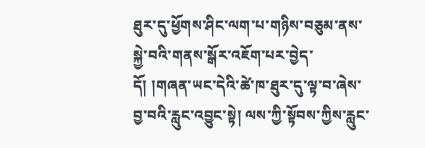ཐུར་དུ་ཕྱོགས་ཤིང་ལག་པ་གཉིས་བཅུམ་ནས་སྐྱེ་བའི་གནས་སྒོར་འཇོག་པར་བྱེད་དོ། །གཞན་ཡང་དེའི་ཚེ་ཁ་ཐུར་དུ་ལྟ་བ་ཞེས་བྱ་བའི་རླུང་འབྱུང་སྟེ། ལས་ཀྱི་སྟོབས་ཀྱིས་རླུང་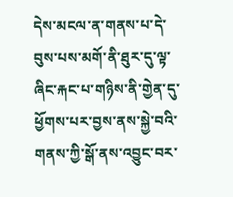དེས་མངལ་ན་གནས་པ་དེ་བུས་པས་མགོ་ནི་ཐུར་དུ་ལྟ་ཞིང་རྐང་པ་གཉིས་ནི་གྱེན་དུ་ཕྱོགས་པར་བྱས་ནས་སྐྱེ་བའི་གནས་ཀྱི་སྒོ་ནས་འབྱུང་བར་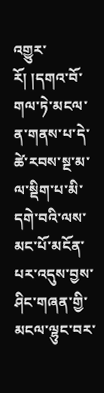འགྱུར་རོ། །དགའ་བོ་གལ་ཏེ་མངལ་ན་གནས་པ་དེ་ཚེ་རབས་སྔ་མ་ལ་སྡིག་པ་མི་དགེ་བའི་ལས་མང་པོ་མངོན་པར་འདུས་བྱས་ཤིང་གཞན་གྱི་མངལ་ལྷུང་བར་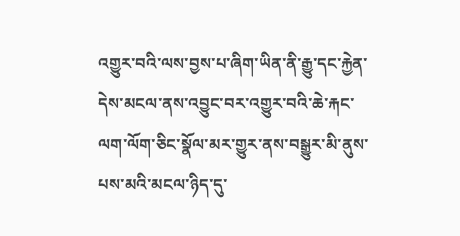འགྱུར་བའི་ལས་བྱས་པ་ཞིག་ཡིན་ནི་རྒྱུ་དང་རྐྱེན་དེས་མངལ་ནས་འབྱུང་བར་འགྱུར་བའི་ཆེ་རྐང་ལག་ལོག་ཅིང་སྣོལ་མར་གྱུར་ནས་བསྒྱུར་མི་ནུས་པས་མའི་མངལ་ཉིད་དུ་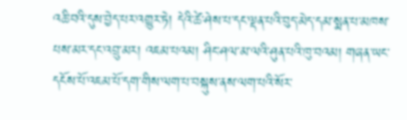འཆི་བའི་དུས་བྱེད་པར་འགྱུར་ཏེ། དེའི་ཚེ་ཤེས་པ་དང་ལྡན་པའི་བུད་མེད་དམ་སྨན་པ་མཁས་པས་མར་དང་འབྲུ་མར། འཇམ་པའམ། ཤིང་ཤལ་མ་ལའི་ཤུན་པའི་ཁུ་བའམ། གཞན་ཡང་དངོས་པོ་འཇམ་པོ་དག་གིས་ལག་པ་བསྐུས་ནས་ལག་པའི་སོར་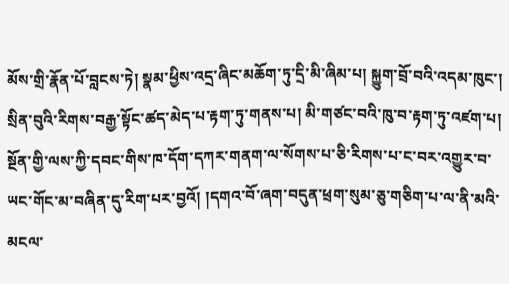མོས་གྲི་རྣོན་པོ་བླངས་ཏེ། སྣམ་ཕྱིས་འདྲ་ཞིང་མཆོག་ཏུ་དྲི་མི་ཞིམ་པ། སྐྱུག་བྲོ་བའི་འདམ་ཁུང་། སྲིན་བུའི་རིགས་བརྒྱ་སྟོང་ཚད་མེད་པ་རྟག་ཏུ་གནས་པ། མི་གཙང་བའི་ཁུ་བ་རྟག་ཏུ་འཛག་པ།
སྔོན་གྱི་ལས་ཀྱི་དབང་གིས་ཁ་དོག་དཀར་གནག་ལ་སོགས་པ་ཅི་རིགས་པ་ང་བར་འགྱུར་བ་ཡང་གོང་མ་བཞིན་དུ་རིག་པར་བྱའོ། །དགའ་བོ་ཞག་བདུན་ཕྲག་སུམ་ཅུ་གཅིག་པ་ལ་ནི་མའི་མངལ་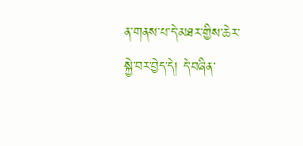ན་གནས་པ་དེ་མཐར་གྱིས་ཆེར་སྐྱེ་བར་བྱེད་དེ། དེ་བཞིན་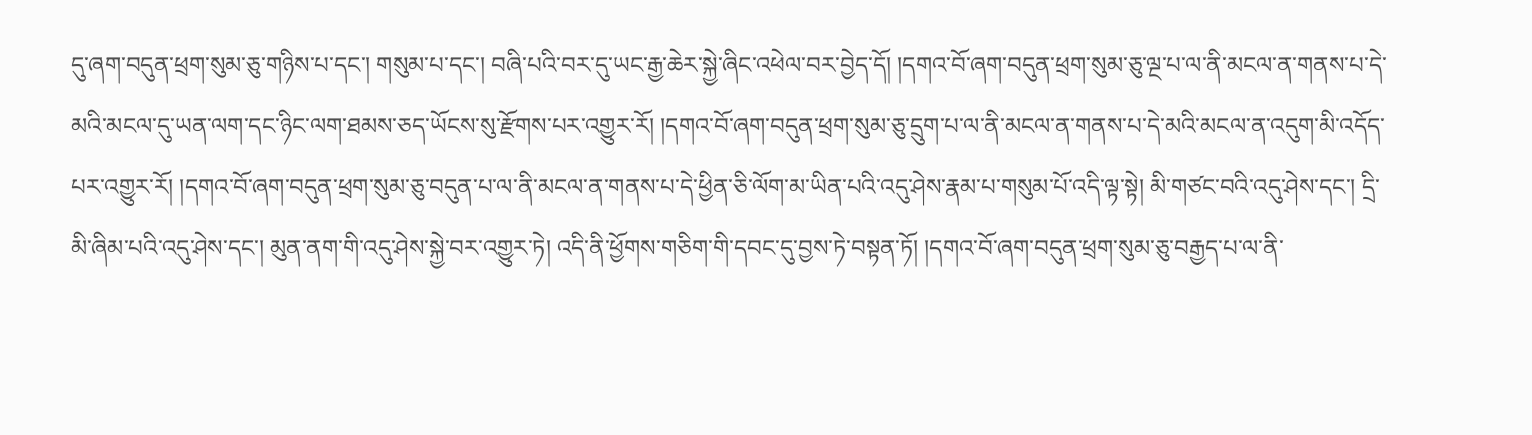དུ་ཞག་བདུན་ཕྲག་སུམ་ཅུ་གཉིས་པ་དང་། གསུམ་པ་དང་། བཞི་པའི་བར་དུ་ཡང་རྒྱ་ཆེར་སྐྱེ་ཞིང་འཕེལ་བར་བྱེད་དོ། །དགའ་བོ་ཞག་བདུན་ཕྲག་སུམ་ཅུ་ལྔ་པ་ལ་ནི་མངལ་ན་གནས་པ་དེ་མའི་མངལ་དུ་ཡན་ལག་དང་ཉིང་ལག་ཐམས་ཅད་ཡོངས་སུ་རྫོགས་པར་འགྱུར་རོ། །དགའ་བོ་ཞག་བདུན་ཕྲག་སུམ་ཅུ་དྲུག་པ་ལ་ནི་མངལ་ན་གནས་པ་དེ་མའི་མངལ་ན་འདུག་མི་འདོད་པར་འགྱུར་རོ། །དགའ་བོ་ཞག་བདུན་ཕྲག་སུམ་ཅུ་བདུན་པ་ལ་ནི་མངལ་ན་གནས་པ་དེ་ཕྱིན་ཅི་ལོག་མ་ཡིན་པའི་འདུ་ཤེས་རྣམ་པ་གསུམ་པོ་འདི་ལྟ་སྟེ། མི་གཙང་བའི་འདུ་ཤེས་དང་། དྲི་མི་ཞིམ་པའི་འདུ་ཤེས་དང་། མུན་ནག་གི་འདུ་ཤེས་སྐྱེ་བར་འགྱུར་ཏེ། འདི་ནི་ཕྱོགས་གཅིག་གི་དབང་དུ་བྱས་ཏེ་བསྟན་ཏོ། །དགའ་བོ་ཞག་བདུན་ཕྲག་སུམ་ཅུ་བརྒྱད་པ་ལ་ནི་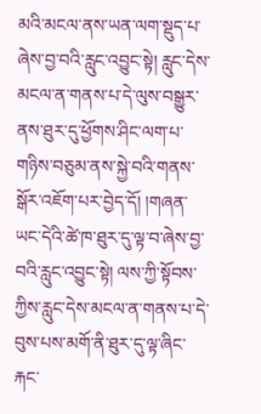མའི་མངལ་ནས་ཡན་ལག་སྡུད་པ་ཞེས་བྱ་བའི་རླུང་འབྱུང་སྟེ། རླུང་དེས་མངལ་ན་གནས་པ་དེ་ལུས་བསྒྱུར་ནས་ཐུར་དུ་ཕྱོགས་ཤིང་ལག་པ་གཉིས་བཅུམ་ནས་སྐྱེ་བའི་གནས་སྒོར་འཇོག་པར་བྱེད་དོ། །གཞན་ཡང་དེའི་ཚེ་ཁ་ཐུར་དུ་ལྟ་བ་ཞེས་བྱ་བའི་རླུང་འབྱུང་སྟེ། ལས་ཀྱི་སྟོབས་ཀྱིས་རླུང་དེས་མངལ་ན་གནས་པ་དེ་བུས་པས་མགོ་ནི་ཐུར་དུ་ལྟ་ཞིང་རྐང་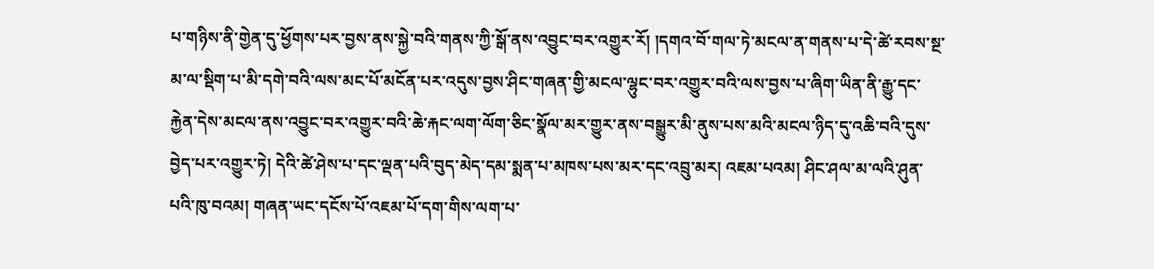པ་གཉིས་ནི་གྱེན་དུ་ཕྱོགས་པར་བྱས་ནས་སྐྱེ་བའི་གནས་ཀྱི་སྒོ་ནས་འབྱུང་བར་འགྱུར་རོ། །དགའ་བོ་གལ་ཏེ་མངལ་ན་གནས་པ་དེ་ཚེ་རབས་སྔ་མ་ལ་སྡིག་པ་མི་དགེ་བའི་ལས་མང་པོ་མངོན་པར་འདུས་བྱས་ཤིང་གཞན་གྱི་མངལ་ལྷུང་བར་འགྱུར་བའི་ལས་བྱས་པ་ཞིག་ཡིན་ནི་རྒྱུ་དང་རྐྱེན་དེས་མངལ་ནས་འབྱུང་བར་འགྱུར་བའི་ཆེ་རྐང་ལག་ལོག་ཅིང་སྣོལ་མར་གྱུར་ནས་བསྒྱུར་མི་ནུས་པས་མའི་མངལ་ཉིད་དུ་འཆི་བའི་དུས་བྱེད་པར་འགྱུར་ཏེ། དེའི་ཚེ་ཤེས་པ་དང་ལྡན་པའི་བུད་མེད་དམ་སྨན་པ་མཁས་པས་མར་དང་འབྲུ་མར། འཇམ་པའམ། ཤིང་ཤལ་མ་ལའི་ཤུན་པའི་ཁུ་བའམ། གཞན་ཡང་དངོས་པོ་འཇམ་པོ་དག་གིས་ལག་པ་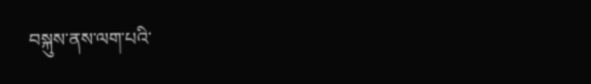བསྐུས་ནས་ལག་པའི་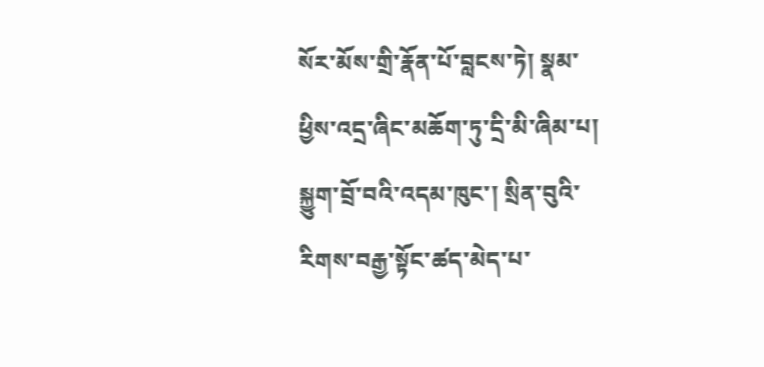སོར་མོས་གྲི་རྣོན་པོ་བླངས་ཏེ། སྣམ་ཕྱིས་འདྲ་ཞིང་མཆོག་ཏུ་དྲི་མི་ཞིམ་པ། སྐྱུག་བྲོ་བའི་འདམ་ཁུང་། སྲིན་བུའི་རིགས་བརྒྱ་སྟོང་ཚད་མེད་པ་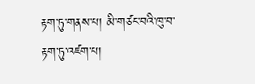རྟག་ཏུ་གནས་པ། མི་གཙང་བའི་ཁུ་བ་རྟག་ཏུ་འཛག་པ།